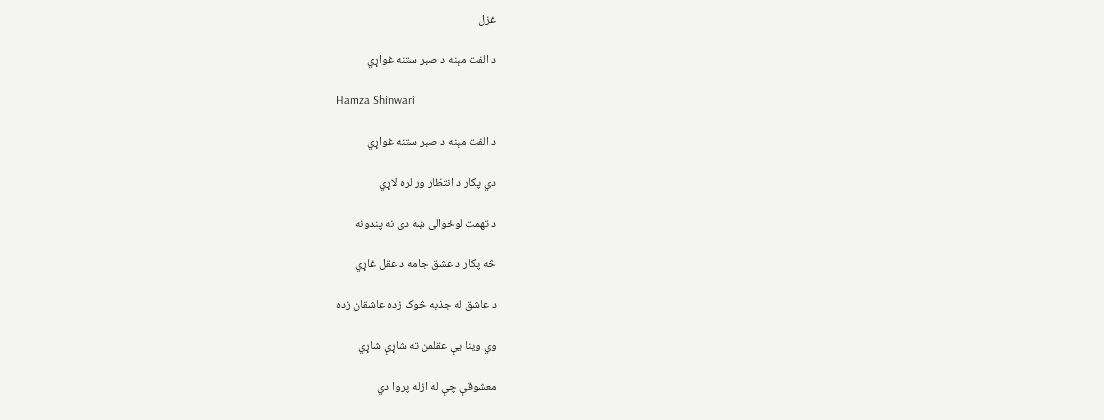غزل

د الفت مېنه د صبر ستنه غواړي

Hamza Shinwari

د الفت مېنه د صبر ستنه غواړي

دي پکار د انتظار ور لره لاړي

د تهمت لوځوالی ښه دی نه پندونه

څه پکار د عشق جامه د عقل غاړي

د عاشق له جذبه څوک زده عاشقان زده

وي وينا يې عقلمن ته شاړې شاړي

معشوقې چې له ازله پروا دي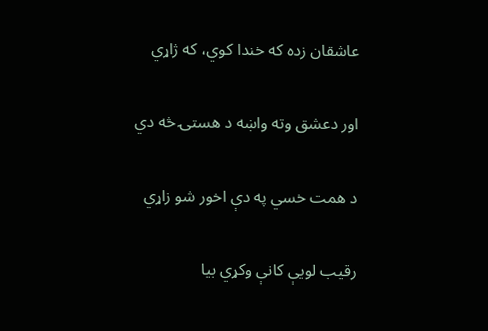عاشقان زده که خندا کوي، که ژاړي

اور دعشق وته واښه د هستۍ څه دي

د همت خسي په دې اخور شو زاړي

رقيب لويې کانې وکړي بيا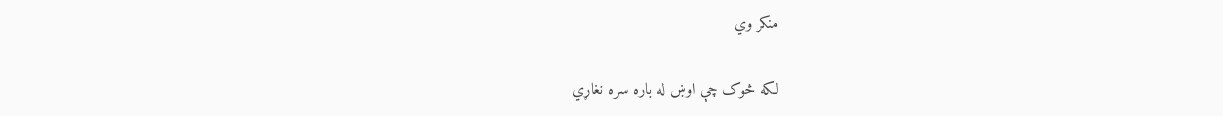منکر وي

لکه څوک چې اوښ له باره سره نغاړي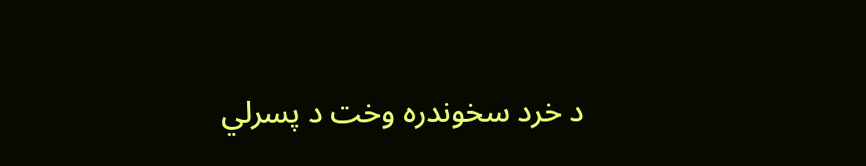د خرد سخوندره وخت د پسرلي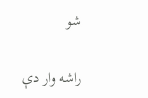شو

راشه وار دې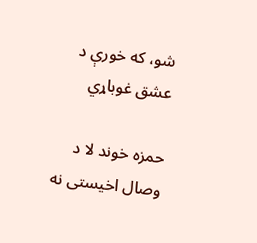شو، که خورې د عشق غوباړي

حمزه خوند لا د وصال اخيستی نه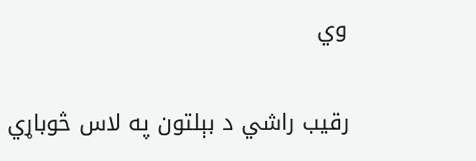وي

رقيب راشي د بېلتون په لاس څوباړي